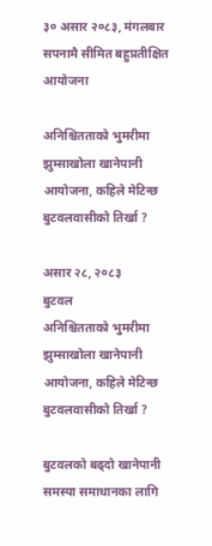३० असार २०८३, मंगलबार
सपनामै सीमित बहुप्रतीक्षित आयोजना

अनिश्चितताको भुमरीमा झुम्साखोला खानेपानी आयोजना, कहिले मेटिन्छ बुटवलवासीको तिर्खा ?

असार २८, २०८३
बुटवल
अनिश्चितताको भुमरीमा झुम्साखोला खानेपानी आयोजना, कहिले मेटिन्छ बुटवलवासीको तिर्खा ?

बुटवलको बढ्दो खानेपानी समस्या समाधानका लागि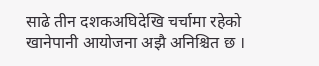साढे तीन दशकअघिदेखि चर्चामा रहेको खानेपानी आयोजना अझै अनिश्चित छ ।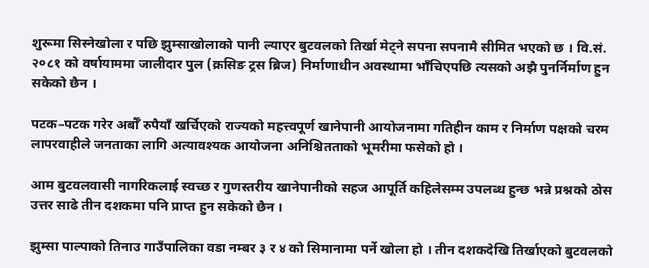शुरूमा सिस्नेखोला र पछि झुम्साखोलाको पानी ल्याएर बुटवलको तिर्खा मेट्ने सपना सपनामै सीमित भएको छ । वि.सं. २०८१ को वर्षायाममा जालीदार पुल (क्रसिङ ट्रस ब्रिज) निर्माणाधीन अवस्थामा भाँचिएपछि त्यसको अझै पुनर्निर्माण हुन सकेको छैन ।

पटक–पटक गरेर अर्बौँ रुपैयाँ खर्चिएको राज्यको महत्त्वपूर्ण खानेपानी आयोजनामा गतिहीन काम र निर्माण पक्षको चरम लापरवाहीले जनताका लागि अत्यावश्यक आयोजना अनिश्चितताको भूमरीमा फसेको हो ।

आम बुटवलवासी नागरिकलाई स्वच्छ र गुणस्तरीय खानेपानीको सहज आपूर्ति कहिलेसम्म उपलब्ध हुन्छ भन्ने प्रश्नको ठोस उत्तर साढे तीन दशकमा पनि प्राप्त हुन सकेको छैन ।

झुम्सा पाल्पाको तिनाउ गाउँपालिका वडा नम्बर ३ र ४ को सिमानामा पर्ने खोला हो । तीन दशकदेखि तिर्खाएको बुटवलको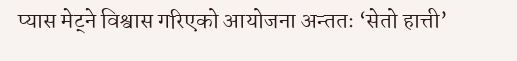प्यास मेट्ने विश्वास गरिएको आयोजना अन्ततः ‘सेतो हात्ती’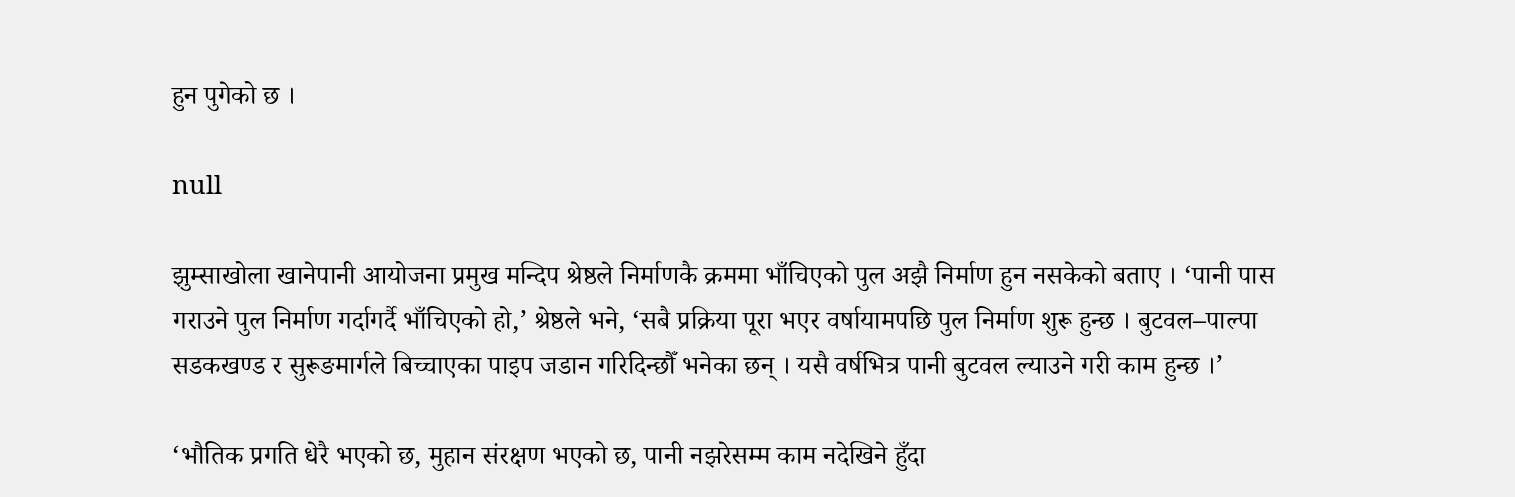हुन पुगेको छ ।

null

झुम्साखोला खानेपानी आयोजना प्रमुख मन्दिप श्रेष्ठले निर्माणकै क्रममा भाँचिएको पुल अझै निर्माण हुन नसकेको बताए । ‘पानी पास गराउने पुल निर्माण गर्दागर्दै भाँचिएको हो,’ श्रेष्ठले भने, ‘सबै प्रक्रिया पूरा भएर वर्षायामपछि पुल निर्माण शुरू हुन्छ । बुटवल–पाल्पा सडकखण्ड र सुरूङमार्गले बिच्चाएका पाइप जडान गरिदिन्छौँ भनेका छन् । यसै वर्षभित्र पानी बुटवल ल्याउने गरी काम हुन्छ ।’

‘भौतिक प्रगति धेरै भएको छ, मुहान संरक्षण भएको छ, पानी नझरेसम्म काम नदेखिने हुँदा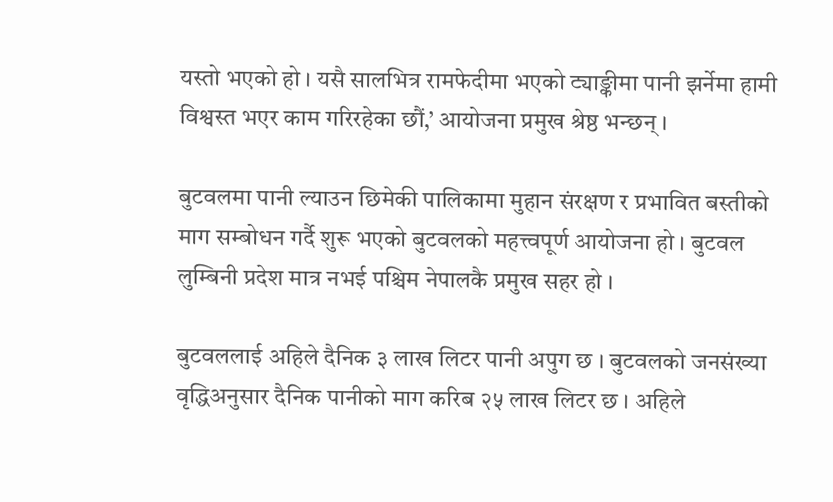यस्तो भएको हो । यसै सालभित्र रामफेदीमा भएको ट्याङ्कीमा पानी झर्नेमा हामी विश्वस्त भएर काम गरिरहेका छौं,’ आयोजना प्रमुख श्रेष्ठ भन्छन् ।

बुटवलमा पानी ल्याउन छिमेकी पालिकामा मुहान संरक्षण र प्रभावित बस्तीको माग सम्बोधन गर्दै शुरू भएको बुटवलको महत्त्वपूर्ण आयोजना हो । बुटवल लुम्बिनी प्रदेश मात्र नभई पश्चिम नेपालकै प्रमुख सहर हो ।

बुटवललाई अहिले दैनिक ३ लाख लिटर पानी अपुग छ । बुटवलको जनसंख्या वृद्धिअनुसार दैनिक पानीको माग करिब २५ लाख लिटर छ । अहिले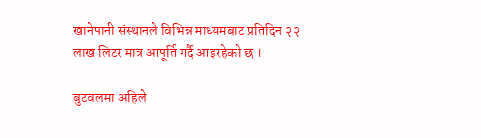खानेपानी संस्थानले विभिन्न माध्यमबाट प्रतिदिन २२ लाख लिटर मात्र आपूर्ति गर्दै आइरहेको छ ।

बुटवलमा अहिले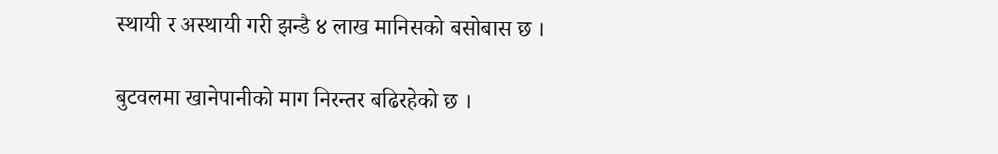स्थायी र अस्थायी गरी झन्डै ४ लाख मानिसको बसोबास छ ।

बुटवलमा खानेपानीको माग निरन्तर बढिरहेको छ ।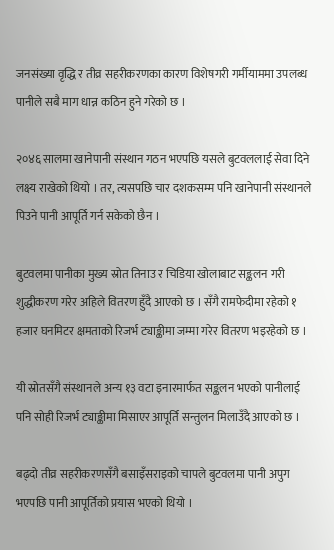जनसंख्या वृद्धि र तीव्र सहरीकरणका कारण विशेषगरी गर्मीयाममा उपलब्ध पानीले सबै माग धान्न कठिन हुने गरेको छ ।

२०४६ सालमा खानेपानी संस्थान गठन भएपछि यसले बुटवललाई सेवा दिने लक्ष्य राखेको थियो । तर, त्यसपछि चार दशकसम्म पनि खानेपानी संस्थानले पिउने पानी आपूर्ति गर्न सकेको छैन ।

बुटवलमा पानीका मुख्य स्रोत तिनाउ र चिडिया खोलाबाट सङ्कलन गरी शुद्धीकरण गरेर अहिले वितरण हुँदै आएको छ । सँगै रामफेदीमा रहेको १ हजार घनमिटर क्षमताको रिजर्भ ट्याङ्कीमा जम्मा गरेर वितरण भइरहेको छ ।

यी स्रोतसँगै संस्थानले अन्य १३ वटा इनारमार्फत सङ्कलन भएको पानीलाई पनि सोही रिजर्भ ट्याङ्कीमा मिसाएर आपूर्ति सन्तुलन मिलाउँदै आएको छ ।

बढ्दो तीव्र सहरीकरणसँगै बसाइँसराइको चापले बुटवलमा पानी अपुग भएपछि पानी आपूर्तिको प्रयास भएको थियो ।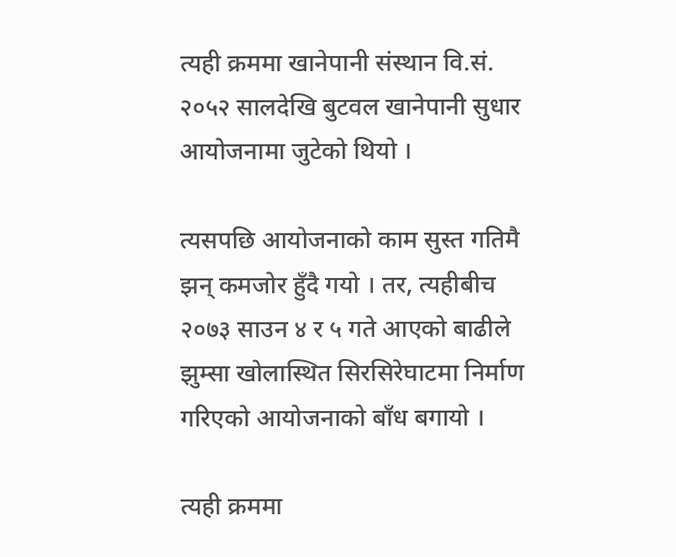त्यही क्रममा खानेपानी संस्थान वि.सं. २०५२ सालदेखि बुटवल खानेपानी सुधार आयोजनामा जुटेको थियो ।

त्यसपछि आयोजनाको काम सुस्त गतिमै झन् कमजोर हुँदै गयो । तर, त्यहीबीच २०७३ साउन ४ र ५ गते आएको बाढीले झुम्सा खोलास्थित सिरसिरेघाटमा निर्माण गरिएको आयोजनाको बाँध बगायो ।

त्यही क्रममा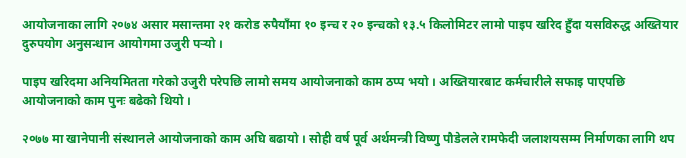आयोजनाका लागि २०७४ असार मसान्तमा २१ करोड रुपैयाँमा १० इन्च र २० इन्चको १३.५ किलोमिटर लामो पाइप खरिद हुँदा यसविरुद्ध अख्तियार दुरुपयोग अनुसन्धान आयोगमा उजुरी पर्‍यो ।

पाइप खरिदमा अनियमितता गरेको उजुरी परेपछि लामो समय आयोजनाको काम ठप्प भयो । अख्तियारबाट कर्मचारीले सफाइ पाएपछि आयोजनाको काम पुनः बढेको थियो ।

२०७७ मा खानेपानी संस्थानले आयोजनाको काम अघि बढायो । सोही वर्ष पूर्व अर्थमन्त्री विष्णु पौडेलले रामफेदी जलाशयसम्म निर्माणका लागि थप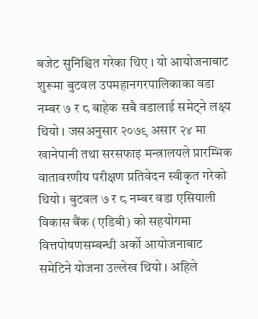बजेट सुनिश्चित गरेका थिए । यो आयोजनाबाट शुरूमा बुटवल उपमहानगरपालिकाका वडा नम्बर ७ र ८ बाहेक सबै वडालाई समेट्ने लक्ष्य थियो । जसअनुसार २०७९ असार २४ मा खानेपानी तथा सरसफाइ मन्त्रालयले प्रारम्भिक वातावरणीय परीक्षण प्रतिवेदन स्वीकृत गरेको थियो । बुटवल ७ र ८ नम्बर वडा एसियाली विकास बैंक (एडिबी) को सहयोगमा वित्तपोषणसम्बन्धी अर्को आयोजनाबाट समेटिने योजना उल्लेख थियो । अहिले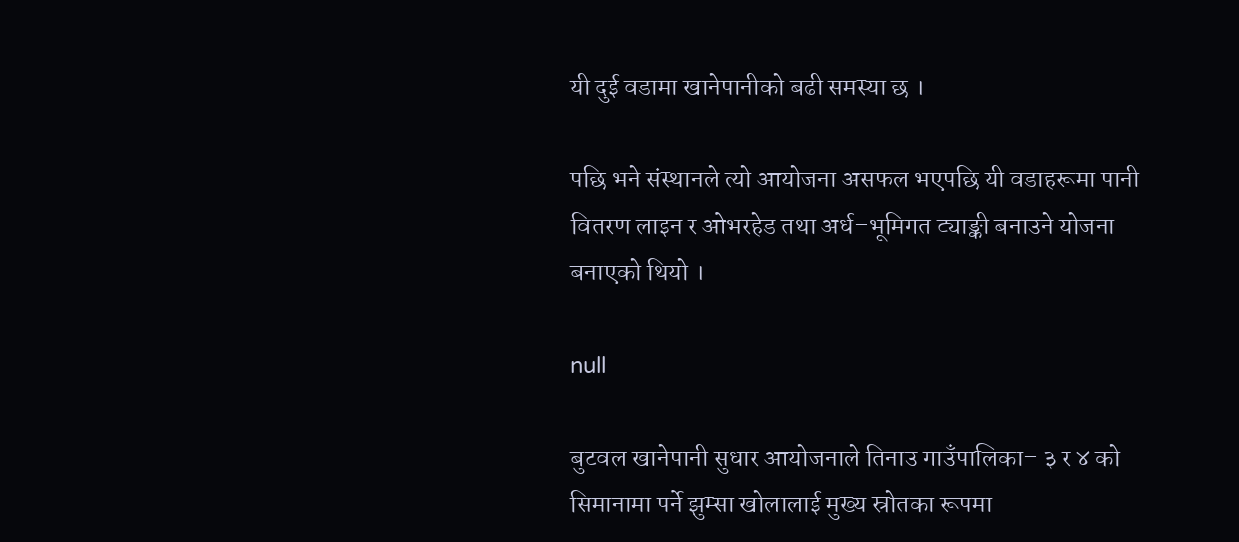यी दुई वडामा खानेपानीको बढी समस्या छ ।

पछि भने संस्थानले त्यो आयोजना असफल भएपछि यी वडाहरूमा पानी वितरण लाइन र ओभरहेड तथा अर्ध–भूमिगत ट्याङ्की बनाउने योजना बनाएको थियो ।

null

बुटवल खानेपानी सुधार आयोजनाले तिनाउ गाउँपालिका– ३ र ४ को सिमानामा पर्ने झुम्सा खोलालाई मुख्य स्रोतका रूपमा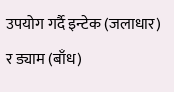उपयोग गर्दै इन्टेक (जलाधार) र ड्याम (बाँध)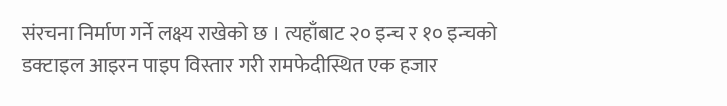संरचना निर्माण गर्ने लक्ष्य राखेको छ । त्यहाँबाट २० इन्च र १० इन्चको डक्टाइल आइरन पाइप विस्तार गरी रामफेदीस्थित एक हजार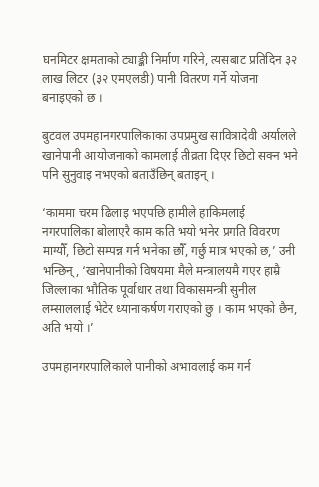घनमिटर क्षमताको ट्याङ्की निर्माण गरिने, त्यसबाट प्रतिदिन ३२ लाख लिटर (३२ एमएलडी) पानी वितरण गर्ने योजना बनाइएको छ ।

बुटवल उपमहानगरपालिकाका उपप्रमुख सावित्रादेवी अर्यालले खानेपानी आयोजनाको कामलाई तीव्रता दिएर छिटो सक्न भने पनि सुनुवाइ नभएको बताउँछिन् बताइन् ।

‘काममा चरम ढिलाइ भएपछि हामीले हाकिमलाई नगरपालिका बोलाएरै काम कति भयो भनेर प्रगति विवरण माग्यौँ, छिटो सम्पन्न गर्न भनेका छौँ, गर्छु मात्र भएको छ,’ उनी भन्छिन्, ‘खानेपानीको विषयमा मैले मन्त्रालयमै गएर हाम्रै जिल्लाका भौतिक पूर्वाधार तथा विकासमन्त्री सुनील लम्साललाई भेटेर ध्यानाकर्षण गराएको छु । काम भएको छैन, अति भयो ।’

उपमहानगरपालिकाले पानीको अभावलाई कम गर्न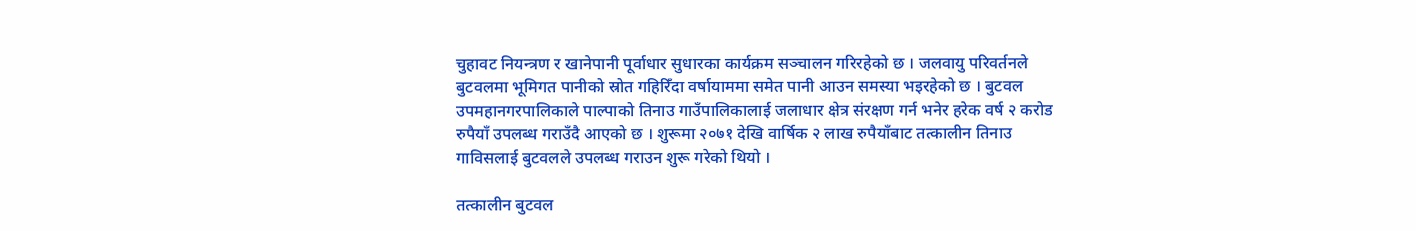चुहावट नियन्त्रण र खानेपानी पूर्वाधार सुधारका कार्यक्रम सञ्चालन गरिरहेको छ । जलवायु परिवर्तनले बुटवलमा भूमिगत पानीको स्रोत गहिरिँदा वर्षायाममा समेत पानी आउन समस्या भइरहेको छ । बुटवल उपमहानगरपालिकाले पाल्पाको तिनाउ गाउँपालिकालाई जलाधार क्षेत्र संरक्षण गर्न भनेर हरेक वर्ष २ करोड रुपैयाँ उपलब्ध गराउँदै आएको छ । शुरूमा २०७१ देखि वार्षिक २ लाख रुपैयाँबाट तत्कालीन तिनाउ गाविसलाई बुटवलले उपलब्ध गराउन शुरू गरेको थियो ।

तत्कालीन बुटवल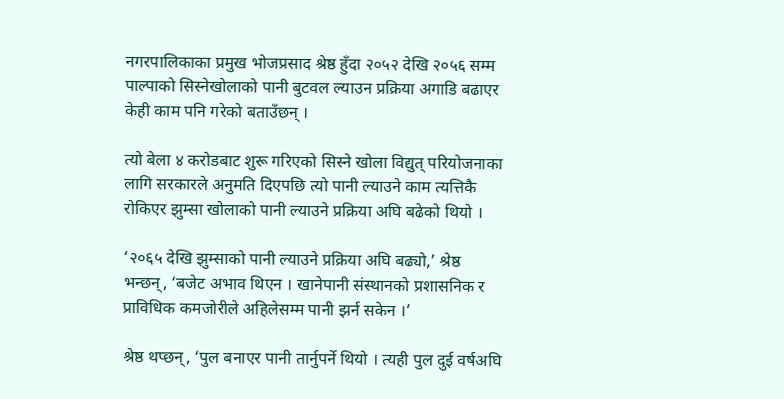नगरपालिकाका प्रमुख भोजप्रसाद श्रेष्ठ हुँदा २०५२ देखि २०५६ सम्म पाल्पाको सिस्नेखोलाको पानी बुटवल ल्याउन प्रक्रिया अगाडि बढाएर केही काम पनि गरेको बताउँछन् ।

त्यो बेला ४ करोडबाट शुरू गरिएको सिस्ने खोला विद्युत् परियोजनाका लागि सरकारले अनुमति दिएपछि त्यो पानी ल्याउने काम त्यत्तिकै रोकिएर झुम्सा खोलाको पानी ल्याउने प्रक्रिया अघि बढेको थियो ।

‘२०६५ देखि झुम्साको पानी ल्याउने प्रक्रिया अघि बढ्यो,’ श्रेष्ठ भन्छन्, ‘बजेट अभाव थिएन । खानेपानी संस्थानको प्रशासनिक र प्राविधिक कमजोरीले अहिलेसम्म पानी झर्न सकेन ।’

श्रेष्ठ थप्छन्, ‘पुल बनाएर पानी तार्नुपर्ने थियो । त्यही पुल दुई वर्षअघि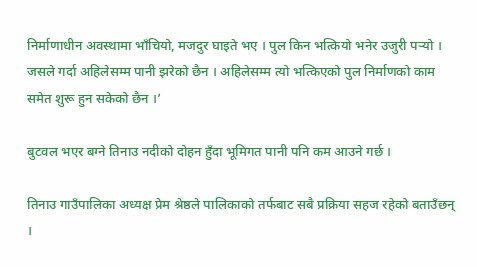निर्माणाधीन अवस्थामा भाँचियो, मजदुर घाइते भए । पुल किन भत्कियो भनेर उजुरी पर्‍यो । जसले गर्दा अहिलेसम्म पानी झरेको छैन । अहिलेसम्म त्यो भत्किएको पुल निर्माणको काम समेत शुरू हुन सकेको छैन ।’

बुटवल भएर बग्ने तिनाउ नदीको दोहन हुँदा भूमिगत पानी पनि कम आउने गर्छ ।

तिनाउ गाउँपालिका अध्यक्ष प्रेम श्रेष्ठले पालिकाको तर्फबाट सबै प्रक्रिया सहज रहेको बताउँछन् ।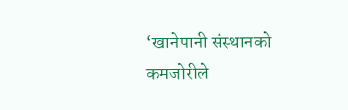‘खानेपानी संस्थानको कमजोरीले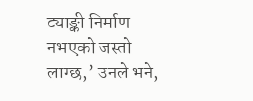ट्याङ्की निर्माण नभएको जस्तो लाग्छ,’ उनले भने,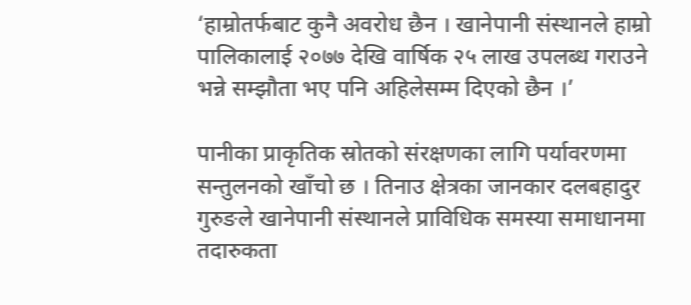‘हाम्रोतर्फबाट कुनै अवरोध छैन । खानेपानी संस्थानले हाम्रो पालिकालाई २०७७ देखि वार्षिक २५ लाख उपलब्ध गराउने भन्ने सम्झौता भए पनि अहिलेसम्म दिएको छैन ।’

पानीका प्राकृतिक स्रोतको संरक्षणका लागि पर्यावरणमा सन्तुलनको खाँचो छ । तिनाउ क्षेत्रका जानकार दलबहादुर गुरुङले खानेपानी संस्थानले प्राविधिक समस्या समाधानमा तदारुकता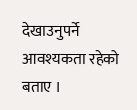देखाउनुपर्ने आवश्यकता रहेको बताए ।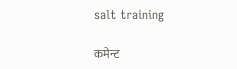salt training

कमेन्ट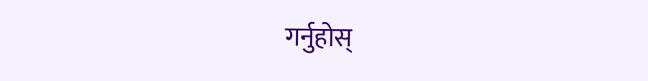गर्नुहोस्